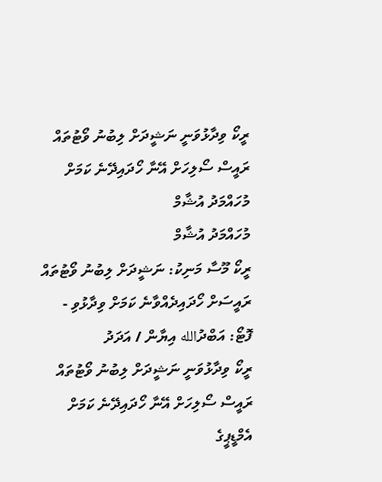ރީކޯ ވިދާޅުވަނީ ނަޝީދަށް ލިބުނު ވޯޓުތައް ރައީސް ސޯލިހަށް އޭނާ ހޯދައިދޭނެ ކަމަށް
މުހައްމަދު އުޝާމް
މުހައްމަދު އުޝާމް
ރީކޯ މޫސާ މަނިކު: ނަޝީދަށް ލިބުނު ވޯޓުތައް ރައީސަށް ހޯދައިދެއްވާނެ ކަމަށް ވިދާޅުވި - ފޮޓޯ: އަބްދުالله އިޔާން / އަދަދު
ރީކޯ ވިދާޅުވަނީ ނަޝީދަށް ލިބުނު ވޯޓުތައް ރައީސް ސޯލިހަށް އޭނާ ހޯދައިދޭނެ ކަމަށް
އެމްޑީޕީގެ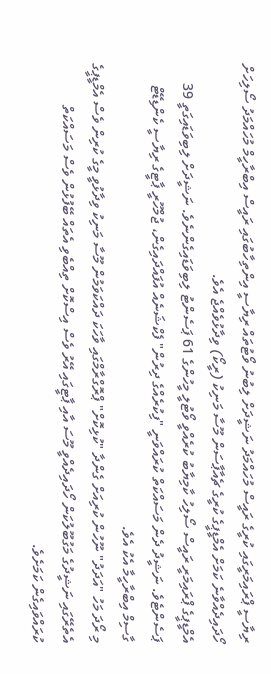ރިޔާސީ ޕްރައިމަރީގައި ކުރީގެ ރައީސް މުހައްމަދު ނަޝީދަށް ލިބުނު ވޯޓުތައް ރިޔާސީ އިންތިހާބުގައި ރައީސް އިބްރާހީމް މުހައްމަދު ސޯލިހަށް ހޯދައިދެއްވާނެ ކަމަށް އެމްޑީޕީގެ ކުރީގެ ޗެއާޕާސަން މޫސާ މަނިކު (ރީކޯ) ވިދާޅުވެއްޖެ އެވެ.
އެމްޑީޕީގެ ޕްރައިމަރީ ރައީސް ސޯލިހު ކާމިޔާބު ކުރެއްވީ ވޯޓުލީ މީހުންގެ 61 ޕަސެންޓު ލިބިވަޑައިގެންނެވެ. ނަޝީދަށް ލިބިވަޑައިގަތީ 39 ޕަސެންޓެވެ. ނަޝީދު ދެން މަސައްކަތް ކުރައްވަނީ "ފިކުރެއްގެ ދިރުން" ފެކްޝަނެއް އުފައްދައިގެން، ޖުމްހޫރީ ޕާޓީގެ ރިޔާސީ ކެންޑިޑޭޓް ގާސިމް އިބްރާހީމާ އެކު އެވެ.
މި ރޯދަ މަހު "އަދަދު" ނޫހުން ކުރިއަށް ގެންދާ "ކުޅިކޮށް" ޕްރޮގްރާމްގައި ވާހަކަ ދައްކަވަމުން މޫސާ މަނިކު ވިދާޅުވީ މީގެ ކުރިން ވެސް އެމްޑީޕީގެ އެތެރޭގައި ނަޝީދުގެ މަގުބޫލުކަން ހޯދައިދެއްވީ މޫސަ އާއި ޕާޓީގައި އޭރު ވެސް އިސްކޮށް ތިއްބެވި އެތައް ބޭފުޅުން ވެސް މަސައްކަތް ކުރައްވައިގެން ކަމަށެވެ.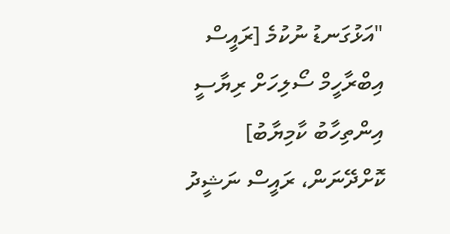"އަޅުގަނޑު ނުކުމެ [ރައީސް އިބްރާހީމް ސޯލިހަށް ރިޔާސީ އިންތިހާބު ކާމިޔާބު] ކޮށްދޭނަން، ރައީސް ނަޝީދު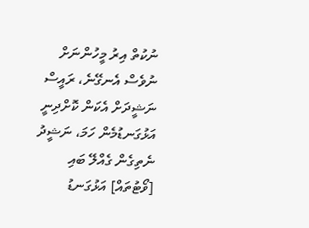ނުކުތް އިރު މީހުންނަށް ނުވެސް އެނގޭނެ، ރައީސް ނަޝީދަށް އެކަން ކޮށްދިނީ އަޅުގަނޑުމެން ހަމަ، ނަޝީދު ނެތިގެން ގެއްލޭ ބައި [ވޯޓުތައް] އަޅުގަނޑު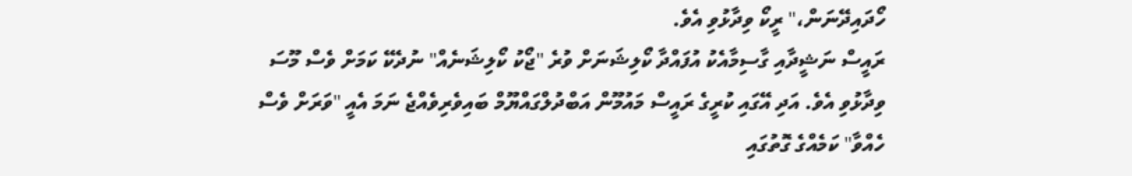ހޯދައިދޭނަން،" ރީކޯ ވިދާޅުވި އެވެ.
ރައީސް ނަޝީދާއި ގާސިމާއެކު އުފައްދާ ކޯލިޝަނަށް ވުރެ "ޖޯކު ކޯލިޝަނެއް" ނުދެކޭ ކަމަށް ވެސް މޫސަ ވިދާޅުވި އެވެ. އަދި އޭގައި ކުރީގެ ރައީސް މައުމޫން އަބްދުލްގައްޔޫމް ބައިވެރިވެއްޖެ ނަމަ އެއީ "ވަރަށް ވެސް ހެއްވާ" ކަމެއްގެ ގޮތުގައި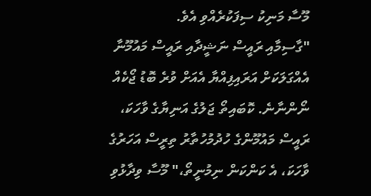މޫސާ މަނިކު ސިފަކުރެއްވި އެވެ.
"ގާސިމާއި ރައީސް ނަޝީދާއި ރައީސް މައުމޫނާ އެއްގަލަކަށް އަރައިފިއްޔާ އެއަށް ވުރެ ބޮޑު ޖޯކެއް ނޯންނާނެ. ކޮބައިތޯ ޖަލުގެ އަނިޔާގެ ވާހަކަ، ރައީސް މައުމޫންގެ ހުދުމުހުތާރު ތިރީސް އަހަރުގެ ވާހަކަ، އެ ކަންކަން ނިމުނީތޯ،" މޫސާ ވިދާޅުވި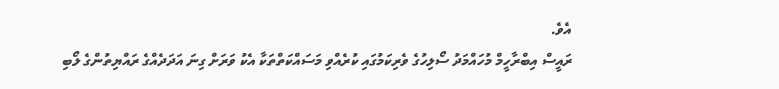އެވެ.
ރައީސް އިބްރާހީމް މުހައްމަދު ސޯލިހުގެ ވެރިކަމުގައި ކުރެއްވި މަސައްކަތްތަކާ އެކު ވަރަށް ގިނަ އަދަދެއްގެ ރައްޔިތުންގެ ލޯބި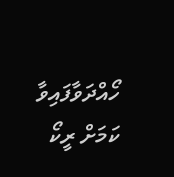ހޯއްދަވާފައިވާ ކަމަށް ރީކޯ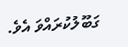ގަބޫލުކުރައްވަ އެވެ.